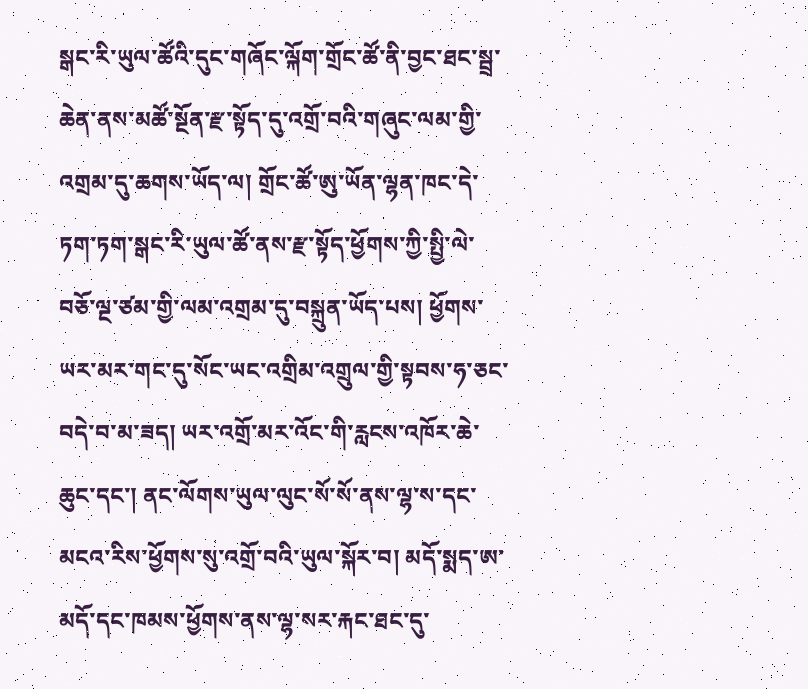སྒང་རི་ཡུལ་ཚོའི་དུང་གཞོང་ལྐོག་གྲོང་ཚོ་ནི་བྱང་ཐང་སྦྲ་ཆེན་ནས་མཚོ་སྔོན་རྫ་སྟོད་དུ་འགྲོ་བའི་གཞུང་ལམ་གྱི་འགྲམ་དུ་ཆགས་ཡོད་ལ། གྲོང་ཚོ་ཨུ་ཡོན་ལྷན་ཁང་དེ་ཏག་ཏག་སྒང་རི་ཡུལ་ཚོ་ནས་རྫ་སྟོད་ཕྱོགས་ཀྱི་སྤྱི་ལེ་བཅོ་ལྔ་ཙམ་གྱི་ལམ་འགྲམ་དུ་བསྐྲུན་ཡོད་པས། ཕྱོགས་ཡར་མར་གང་དུ་སོང་ཡང་འགྲིམ་འགྲུལ་གྱི་སྟབས་ཧ་ཅང་བདེ་བ་མ་ཟད། ཡར་འགྲོ་མར་འོང་གི་རླངས་འཁོར་ཆེ་ཆུང་དང་། ནང་ལོགས་ཡུལ་ལུང་སོ་སོ་ནས་ལྷ་ས་དང་མངའ་རིས་ཕྱོགས་སུ་འགྲོ་བའི་ཡུལ་སྐོར་བ། མདོ་སྨད་ཨ་མདོ་དང་ཁམས་ཕྱོགས་ནས་ལྷ་སར་རྐང་ཐང་དུ་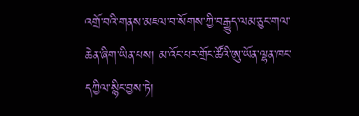འགྲོ་བའི་གནས་མཇལ་བ་སོགས་ཀྱི་བརྒྱུད་ལམ་ཅུང་གལ་ཆེན་ཞིག་ཡིན་པས། མ་འོང་པར་གྲོང་ཚོའི་ཨུ་ཡོན་ལྷན་ཁང་དཀྱིལ་སྙིང་བྱས་ཏེ།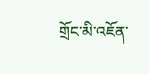གྲོང་མི་འཇོན་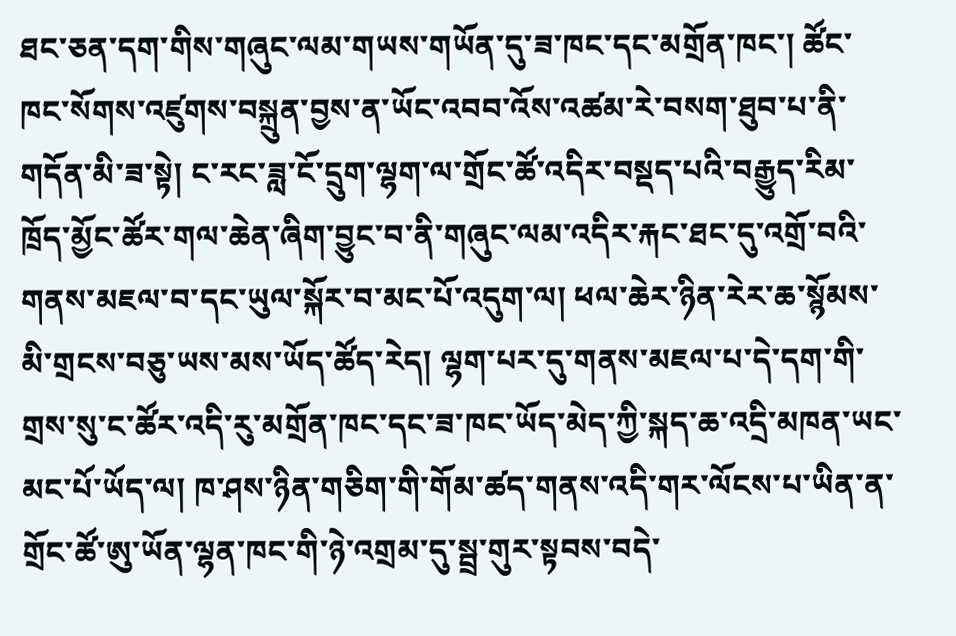ཐང་ཅན་དག་གིས་གཞུང་ལམ་གཡས་གཡོན་དུ་ཟ་ཁང་དང་མགྲོན་ཁང་། ཚོང་ཁང་སོགས་འཛུགས་བསྐྲུན་བྱས་ན་ཡོང་འབབ་འོས་འཚམ་རེ་བསག་ཐུབ་པ་ནི་གདོན་མི་ཟ་སྟེ། ང་རང་ཟླ་ངོ་དྲུག་ལྷག་ལ་གྲོང་ཚོ་འདིར་བསྡད་པའི་བརྒྱུད་རིམ་ཁྲོད་མྱོང་ཚོར་གལ་ཆེན་ཞིག་བྱུང་བ་ནི་གཞུང་ལམ་འདིར་རྐང་ཐང་དུ་འགྲོ་བའི་གནས་མཇལ་བ་དང་ཡུལ་སྐོར་བ་མང་པོ་འདུག་ལ། ཕལ་ཆེར་ཉིན་རེར་ཆ་སྙོམས་མི་གྲངས་བཅུ་ཡས་མས་ཡོད་ཚོད་རེད། ལྷག་པར་དུ་གནས་མཇལ་པ་དེ་དག་གི་གྲས་སུ་ང་ཚོར་འདི་རུ་མགྲོན་ཁང་དང་ཟ་ཁང་ཡོད་མེད་ཀྱི་སྐད་ཆ་འདྲི་མཁན་ཡང་མང་པོ་ཡོད་ལ། ཁ་ཤས་ཉིན་གཅིག་གི་གོམ་ཚད་གནས་འདི་གར་ལོངས་པ་ཡིན་ན་གྲོང་ཚོ་ཨུ་ཡོན་ལྷན་ཁང་གི་ཉེ་འགྲམ་དུ་སྦྲ་གུར་སྟབས་བདེ་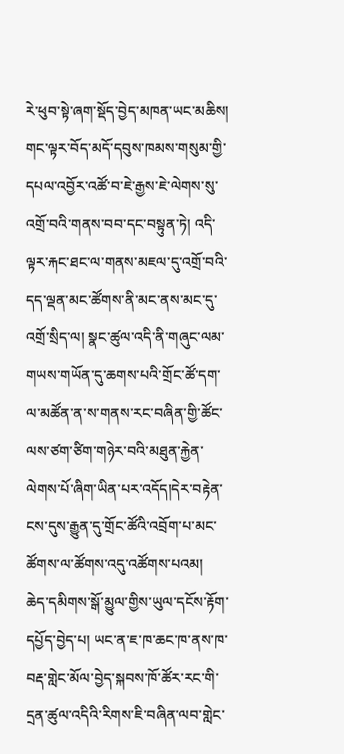རེ་ཕུབ་སྟེ་ཞག་སྡོད་བྱེད་མཁན་ཡང་མཆིས། གང་ལྟར་བོད་མདོ་དབུས་ཁམས་གསུམ་གྱི་དཔལ་འབྱོར་འཚོ་བ་ཇེ་རྒྱས་ཇེ་ལེགས་སུ་འགྲོ་བའི་གནས་བབ་དང་བསྟུན་ཏེ། འདི་ལྟར་རྐང་ཐང་ལ་གནས་མཇལ་དུ་འགྲོ་བའི་དད་ལྡན་མང་ཚོགས་ནི་མང་ནས་མང་དུ་འགྲོ་སྲིད་ལ། སྣང་ཚུལ་འདི་ནི་གཞུང་ལམ་གཡས་གཡོན་དུ་ཆགས་པའི་གྲོང་ཚོ་དག་ལ་མཚོན་ན་ས་གནས་རང་བཞིན་གྱི་ཚོང་ལས་ཙག་ཙིག་གཉེར་བའི་མཐུན་རྐྱེན་ལེགས་པོ་ཞིག་ཡིན་པར་འདོད།དེར་བརྟེན་ངས་དུས་རྒྱུན་དུ་གྲོང་ཚོའི་འབྲོག་པ་མང་ཚོགས་ལ་ཚོགས་འདུ་འཚོགས་པའམ། ཆེད་དམིགས་སྒོ་མྱུལ་གྱིས་ཡུལ་དངོས་རྟོག་དཔྱོད་བྱེད་པ། ཡང་ན་ཇ་ཁ་ཆང་ཁ་ནས་ཁ་བརྡ་གླེང་མོལ་བྱེད་སྐབས་ཁོ་ཚོར་རང་གི་དྲན་ཚུལ་འདིའི་རིགས་ཇི་བཞིན་ལབ་གླེང་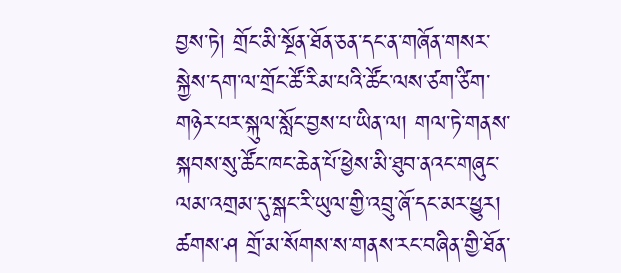བྱས་ཏེ། གྲོང་མི་སྔོན་ཐོན་ཅན་དང་ན་གཞོན་གསར་སྐྱེས་དག་ལ་གྲོང་ཚོ་རིམ་པའི་ཚོང་ལས་ཙག་ཙིག་གཉེར་པར་སྐུལ་སློང་བྱས་པ་ཡིན་ལ། གལ་ཏེ་གནས་སྐབས་སུ་ཚོང་ཁང་ཆེན་པོ་ཕྱེས་མི་ཐུབ་ནའང་གཞུང་ལམ་འགྲམ་དུ་སྒང་རི་ཡུལ་གྱི་འབྲུ་ཞོ་དང་མར་ཕྱུར། ཚགས་ཤ གྲོ་མ་སོགས་ས་གནས་རང་བཞིན་གྱི་ཐོན་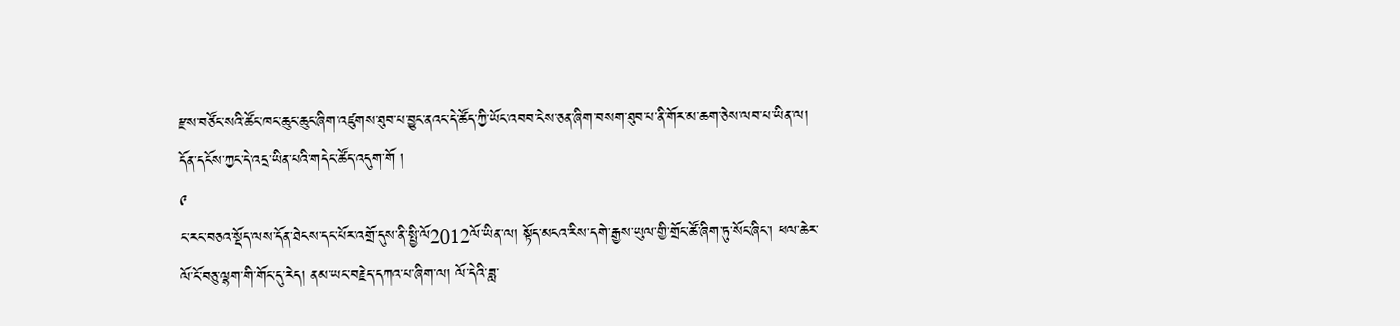རྫས་བཙོང་སའི་ཚོང་ཁང་ཆུང་ཆུང་ཞིག་འཛུགས་ཐུབ་པ་བྱུང་ནའང་དེ་ཚོད་ཀྱི་ཡོང་འབབ་ངེས་ཅན་ཞིག་བསག་ཐུབ་པ་ནི་གོར་མ་ཆག་ཅེས་ལབ་པ་ཡིན་ལ། དོན་དངོས་ཀྱང་དེ་འདྲ་ཡིན་པའི་གདེང་ཚོད་འདུག་གོ །
༩
ང་རང་བཅའ་སྡོད་ལས་དོན་ཐེངས་དང་པོར་འགྲོ་དུས་ནི་སྤྱི་ལོ2012ལོ་ཡིན་ལ། སྟོད་མངའ་རིས་དགེ་རྒྱས་ཡུལ་གྱི་གྲོང་ཚོ་ཞིག་ཏུ་སོང་ཞིང་། ཕལ་ཆེར་ལོ་ངོ་བཅུ་ལྷག་གི་གོང་དུ་རེད། ནམ་ཡང་བརྗེད་དཀའ་པ་ཞིག་ལ། ལོ་དེའི་ཟླ་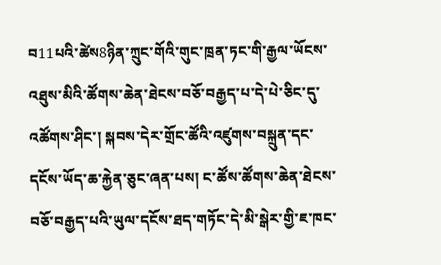བ11པའི་ཚེས8ཉིན་ཀྲུང་གོའི་གུང་ཁྲན་ཏང་གི་རྒྱལ་ཡོངས་འཐུས་མིའི་ཚོགས་ཆེན་ཐེངས་བཅོ་བརྒྱད་པ་དེ་པེ་ཅིང་དུ་འཚོགས་ཤིང་། སྐབས་དེར་གྲོང་ཚོའི་འཛུགས་བསྐྲུན་དང་དངོས་ཡོད་ཆ་རྐྱེན་ཅུང་ཞན་པས། ང་ཚོས་ཚོགས་ཆེན་ཐེངས་བཅོ་བརྒྱད་པའི་ཡུལ་དངོས་ཐད་གཏོང་དེ་མི་སྒེར་གྱི་ཇ་ཁང་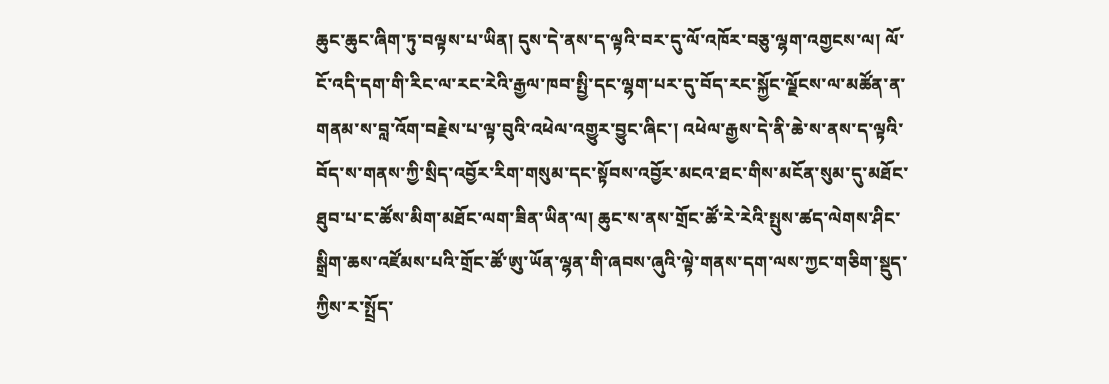ཆུང་ཆུང་ཞིག་ཏུ་བལྟས་པ་ཡིན། དུས་དེ་ནས་ད་ལྟའི་བར་དུ་ལོ་འཁོར་བཅུ་ལྷག་འགྱངས་ལ། ལོ་ངོ་འདི་དག་གི་རིང་ལ་རང་རེའི་རྒྱལ་ཁབ་སྤྱི་དང་ལྷག་པར་དུ་བོད་རང་སྐྱོང་ལྗོངས་ལ་མཚོན་ན་གནམ་ས་བླ་འོག་བརྗེས་པ་ལྟ་བུའི་འཕེལ་འགྱུར་བྱུང་ཞིང་། འཕེལ་རྒྱས་དེ་ནི་ཆེ་ས་ནས་ད་ལྟའི་བོད་ས་གནས་ཀྱི་སྲིད་འབྱོར་རིག་གསུམ་དང་སྟོབས་འབྱོར་མངའ་ཐང་གིས་མངོན་སུམ་དུ་མཐོང་ཐུབ་པ་ང་ཚོས་མིག་མཐོང་ལག་ཟིན་ཡིན་ལ། ཆུང་ས་ནས་གྲོང་ཚོ་རེ་རེའི་སྤུས་ཚད་ལེགས་ཤིང་སྒྲིག་ཆས་འཛོམས་པའི་གྲོང་ཚོ་ཨུ་ཡོན་ལྷན་གི་ཞབས་ཞུའི་ལྟེ་གནས་དག་ལས་ཀྱང་གཅིག་སྡུད་ཀྱིས་ར་སྤྲོད་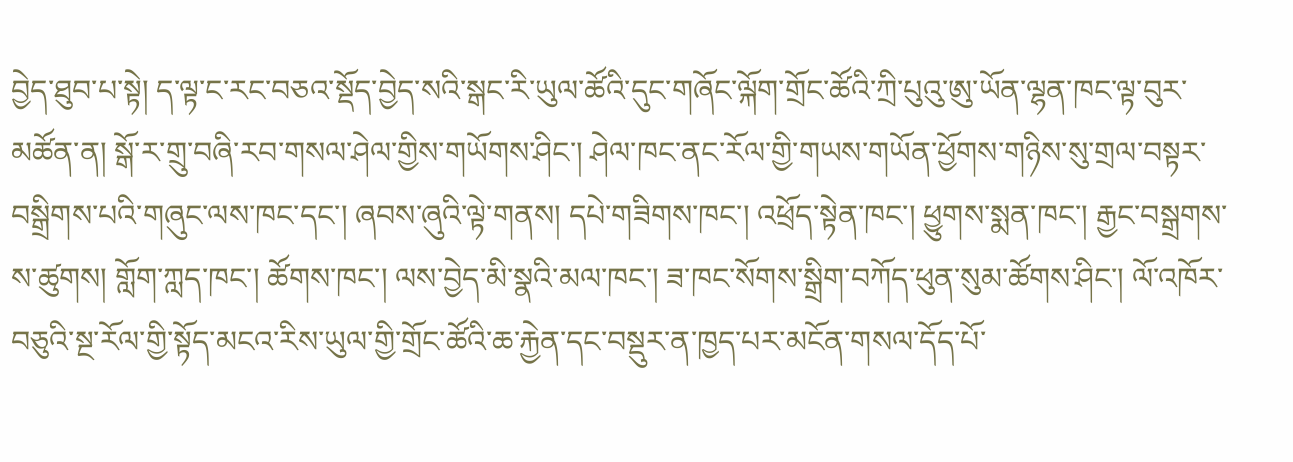བྱེད་ཐུབ་པ་སྟེ། ད་ལྟ་ང་རང་བཅའ་སྡོད་བྱེད་སའི་སྒང་རི་ཡུལ་ཚོའི་དུང་གཞོང་ལྐོག་གྲོང་ཚོའི་ཀྲི་པུའུ་ཨུ་ཡོན་ལྷན་ཁང་ལྟ་བུར་མཚོན་ན། སྒོ་ར་གྲུ་བཞི་རབ་གསལ་ཤེལ་གྱིས་གཡོགས་ཤིང་། ཤེལ་ཁང་ནང་རོལ་གྱི་གཡས་གཡོན་ཕྱོགས་གཉིས་སུ་གྲལ་བསྟར་བསྒྲིགས་པའི་གཞུང་ལས་ཁང་དང་། ཞབས་ཞུའི་ལྟེ་གནས། དཔེ་གཟིགས་ཁང་། འཕྲོད་སྟེན་ཁང་། ཕྱུགས་སྨན་ཁང་། རྒྱང་བསྒྲགས་ས་ཚུགས། གློག་ཀླད་ཁང་། ཚོགས་ཁང་། ལས་བྱེད་མི་སྣའི་མལ་ཁང་། ཟ་ཁང་སོགས་སྒྲིག་བཀོད་ཕུན་སུམ་ཚོགས་ཤིང་། ལོ་འཁོར་བཅུའི་སྔ་རོལ་གྱི་སྟོད་མངའ་རིས་ཡུལ་གྱི་གྲོང་ཚོའི་ཆ་རྐྱེན་དང་བསྡུར་ན་ཁྱད་པར་མངོན་གསལ་དོད་པོ་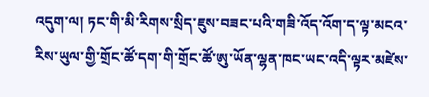འདུག་ལ། ཏང་གི་མི་རིགས་སྲིད་ཇུས་བཟང་པའི་གཟི་འོད་འོག་ད་ལྟ་མངའ་རིས་ཡུལ་གྱི་གྲོང་ཚོ་དག་གི་གྲོང་ཚོ་ཨུ་ཡོན་ལྷན་ཁང་ཡང་འདི་ལྟར་མཛེས་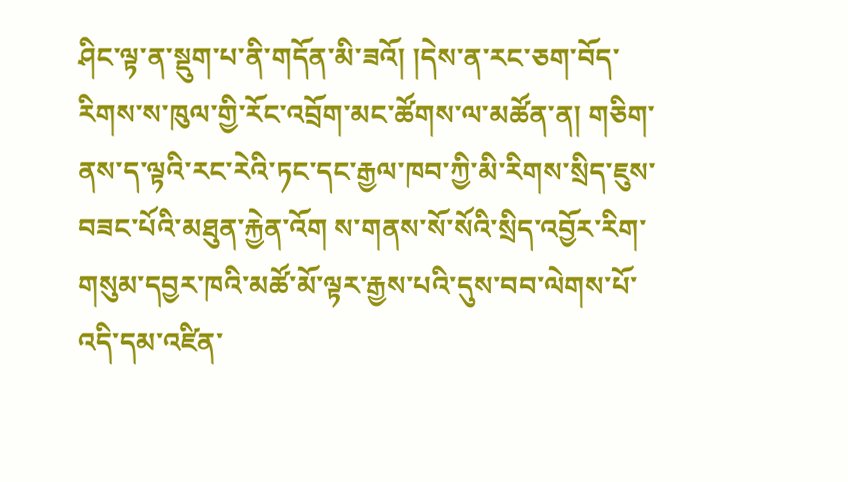ཤིང་ལྟ་ན་སྡུག་པ་ནི་གདོན་མི་ཟའོ། །དེས་ན་རང་ཅག་བོད་རིགས་ས་ཁུལ་གྱི་རོང་འབྲོག་མང་ཚོགས་ལ་མཚོན་ན། གཅིག་ནས་ད་ལྟའི་རང་རེའི་ཏང་དང་རྒྱལ་ཁབ་ཀྱི་མི་རིགས་སྲིད་ཇུས་བཟང་པོའི་མཐུན་རྐྱེན་འོག ས་གནས་སོ་སོའི་སྲིད་འབྱོར་རིག་གསུམ་དབྱར་ཁའི་མཚོ་མོ་ལྟར་རྒྱས་པའི་དུས་བབ་ལེགས་པོ་འདི་དམ་འཛིན་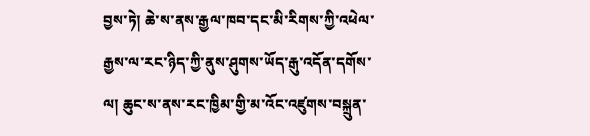བྱས་ཏེ། ཆེ་ས་ནས་རྒྱལ་ཁབ་དང་མི་རིགས་ཀྱི་འཕེལ་རྒྱས་ལ་རང་ཉིད་ཀྱི་ནུས་ཤུགས་ཡོད་རྒུ་འདོན་དགོས་ལ། ཆུང་ས་ནས་རང་ཁྱིམ་གྱི་མ་འོང་འཛུགས་བསྐྲུན་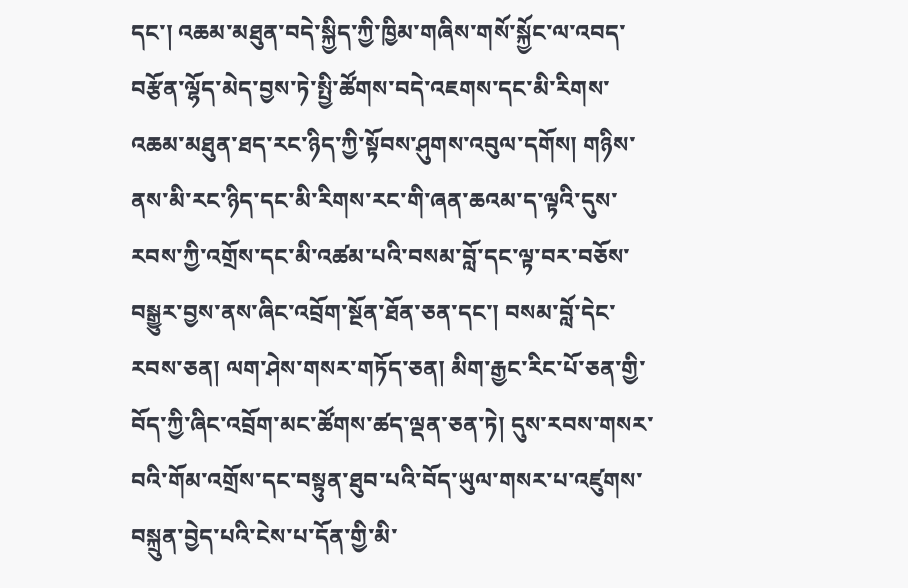དང་། འཆམ་མཐུན་བདེ་སྐྱིད་ཀྱི་ཁྱིམ་གཞིས་གསོ་སྐྱོང་ལ་འབད་བརྩོན་ལྷོད་མེད་བྱས་ཏེ་སྤྱི་ཚོགས་བདེ་འཇགས་དང་མི་རིགས་འཆམ་མཐུན་ཐད་རང་ཉིད་ཀྱི་སྟོབས་ཤུགས་འབུལ་དགོས། གཉིས་ནས་མི་རང་ཉིད་དང་མི་རིགས་རང་གི་ཞན་ཆའམ་ད་ལྟའི་དུས་རབས་ཀྱི་འགྲོས་དང་མི་འཚམ་པའི་བསམ་བློ་དང་ལྟ་བར་བཅོས་བསྒྱུར་བྱས་ནས་ཞིང་འབྲོག་སྔོན་ཐོན་ཅན་དང་། བསམ་བློ་དེང་རབས་ཅན། ལག་ཤེས་གསར་གཏོད་ཅན། མིག་རྒྱང་རིང་པོ་ཅན་གྱི་བོད་ཀྱི་ཞིང་འབྲོག་མང་ཚོགས་ཚད་ལྡན་ཅན་ཏེ། དུས་རབས་གསར་བའི་གོམ་འགྲོས་དང་བསྟུན་ཐུབ་པའི་བོད་ཡུལ་གསར་པ་འཛུགས་བསྐྲུན་བྱེད་པའི་ངེས་པ་དོན་གྱི་མི་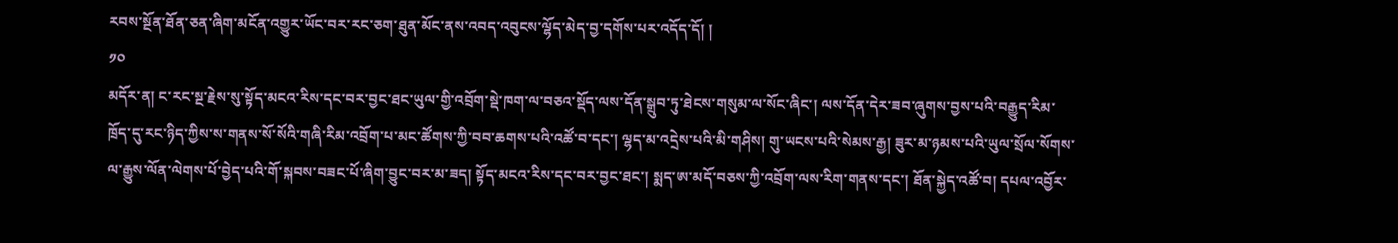རབས་སྔོན་ཐོན་ཅན་ཞིག་མངོན་འགྱུར་ཡོང་བར་རང་ཅག་ཐུན་མོང་ནས་འབད་འབུངས་ལྷོད་མེད་བྱ་དགོས་པར་འདོད་དོ། །
༡༠
མདོར་ན། ང་རང་སྔ་རྗེས་སུ་སྟོད་མངའ་རིས་དང་བར་བྱང་ཐང་ཡུལ་གྱི་འབྲོག་སྡེ་ཁག་ལ་བཅའ་སྡོད་ལས་དོན་སྒྲུབ་ཏུ་ཐེངས་གསུམ་ལ་སོང་ཞིང་། ལས་དོན་དེར་ཟབ་ཞུགས་བྱས་པའི་བརྒྱུད་རིམ་ཁྲོད་དུ་རང་ཉིད་ཀྱིས་ས་གནས་སོ་སོའི་གཞི་རིམ་འབྲོག་པ་མང་ཚོགས་ཀྱི་བབ་ཆགས་པའི་འཚོ་བ་དང་། ལྷད་མ་འདྲེས་པའི་མི་གཤིས། གུ་ཡངས་པའི་སེམས་རྒྱ། ཟུར་མ་ཉམས་པའི་ཡུལ་སྲོལ་སོགས་ལ་རྒྱུས་ལོན་ལེགས་པོ་བྱེད་པའི་གོ་སྐབས་བཟང་པོ་ཞིག་བྱུང་བར་མ་ཟད། སྟོད་མངའ་རིས་དང་བར་བྱང་ཐང་། སྨད་ཨ་མདོ་བཅས་ཀྱི་འབྲོག་ལས་རིག་གནས་དང་། ཐོན་སྐྱེད་འཚོ་བ། དཔལ་འབྱོར་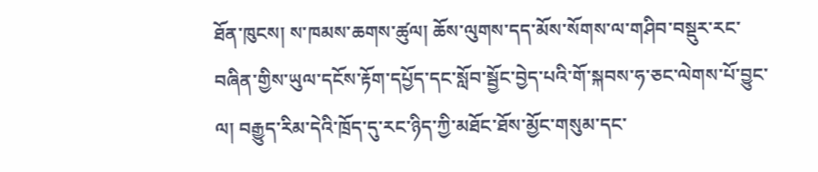ཐོན་ཁུངས། ས་ཁམས་ཆགས་ཚུལ། ཆོས་ལུགས་དད་མོས་སོགས་ལ་གཤིབ་བསྡུར་རང་བཞིན་གྱིས་ཡུལ་དངོས་རྟོག་དཔྱོད་དང་སློབ་སྦྱོང་བྱེད་པའི་གོ་སྐབས་ཧ་ཅང་ལེགས་པོ་བྱུང་ལ། བརྒྱུད་རིམ་དེའི་ཁྲོད་དུ་རང་ཉིད་ཀྱི་མཐོང་ཐོས་མྱོང་གསུམ་དང་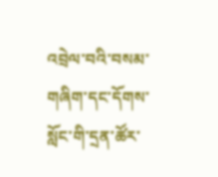འབྲེལ་བའི་བསམ་གཞིག་དང་དོགས་སློང་གི་དྲན་ཚོར་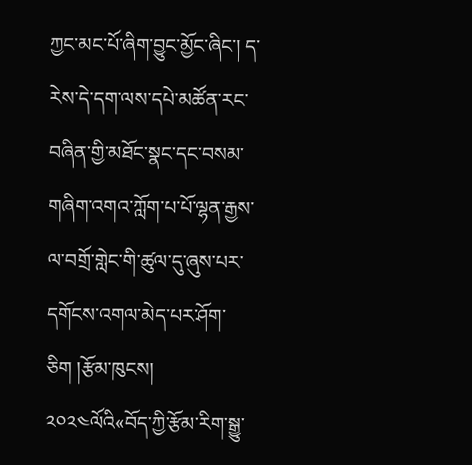ཀྱང་མང་པོ་ཞིག་བྱུང་མྱོང་ཞིང་། ད་རེས་དེ་དག་ལས་དཔེ་མཚོན་རང་བཞིན་གྱི་མཐོང་སྣང་དང་བསམ་གཞིག་འགའ་ཀློག་པ་པོ་ལྷན་རྒྱས་ལ་བགྲོ་གླེང་གི་ཚུལ་དུ་ཞུས་པར་དགོངས་འགལ་མེད་པར་ཤོག་ཅིག །རྩོམ་ཁུངས། ༢༠༢༤ལོའི«བོད་ཀྱི་རྩོམ་རིག་སྒྱུ་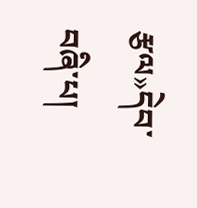རྩལ»དེབ་བཞི་པ།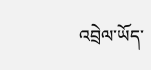འབྲེལ་ཡོད་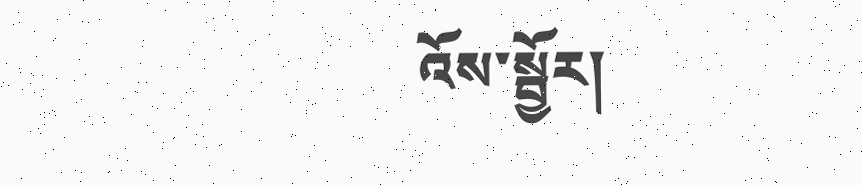འོས་སྦྱོར།